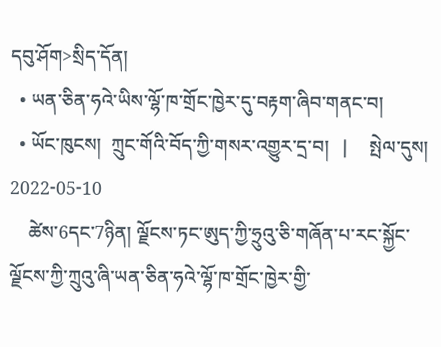དབུ་ཤོག>སྲིད་དོན།
  • ཡན་ཅིན་ཧའེ་ཡིས་ལྷོ་ཁ་གྲོང་ཁྱེར་དུ་བརྟག་ཞིབ་གནང་བ།
  • ཡོང་ཁུངས།  ཀྲུང་གོའི་བོད་ཀྱི་གསར་འགྱུར་དྲ་བ།   |     སྤེལ་དུས།  2022-05-10
    ཚེས་6དང་7ཉིན། ལྗོངས་ཏང་ཨུད་ཀྱི་ཧྲུའུ་ཅི་གཞོན་པ་རང་སྐྱོང་ལྗོངས་ཀྱི་ཀྲུའུ་ཞི་ཡན་ཅིན་ཧའེ་ལྷོ་ཁ་གྲོང་ཁྱེར་གྱི་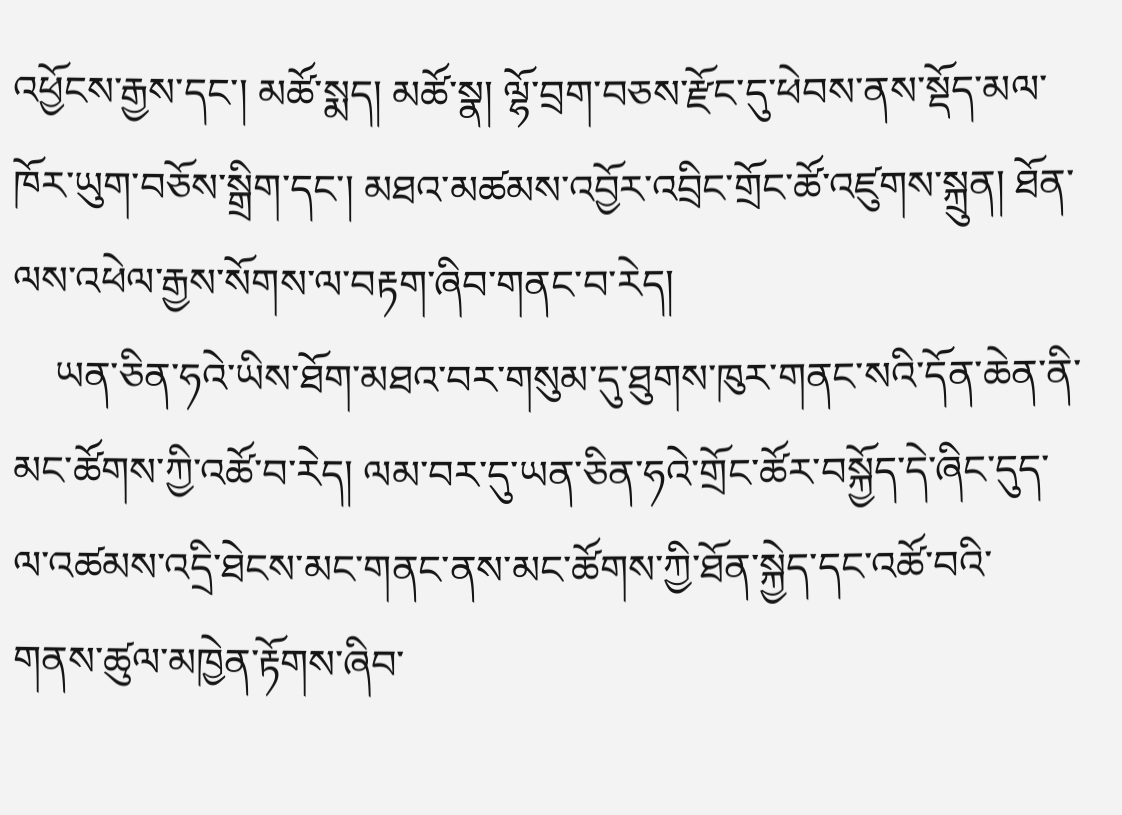འཕྱོངས་རྒྱས་དང་། མཚོ་སྨད། མཚོ་སྣ། ལྷོ་བྲག་བཅས་རྫོང་དུ་ཕེབས་ནས་སྡོད་མལ་ཁོར་ཡུག་བཅོས་སྒྲིག་དང་། མཐའ་མཚམས་འབྱོར་འབྲིང་གྲོང་ཚོ་འཛུགས་སྐྲུན། ཐོན་ལས་འཕེལ་རྒྱས་སོགས་ལ་བརྟག་ཞིབ་གནང་བ་རེད།
    ཡན་ཅིན་ཧའེ་ཡིས་ཐོག་མཐའ་བར་གསུམ་དུ་ཐུགས་ཁུར་གནང་སའི་དོན་ཆེན་ནི་མང་ཚོགས་ཀྱི་འཚོ་བ་རེད། ལམ་བར་དུ་ཡན་ཅིན་ཧའེ་གྲོང་ཚོར་བསྐྱོད་དེ་ཞིང་དུད་ལ་འཚམས་འདྲི་ཐེངས་མང་གནང་ནས་མང་ཚོགས་ཀྱི་ཐོན་སྐྱེད་དང་འཚོ་བའི་གནས་ཚུལ་མཁྱེན་རྟོགས་ཞིབ་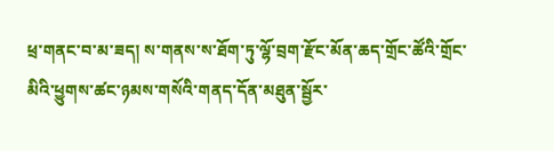ཕྲ་གནང་བ་མ་ཟད། ས་གནས་ས་ཐོག་ཏུ་ལྷོ་བྲག་རྫོང་མོན་ཆད་གྲོང་ཚོའི་གྲོང་མིའི་ཕྱུགས་ཚང་ཉམས་གསོའི་གནད་དོན་མཐུན་སྦྱོར་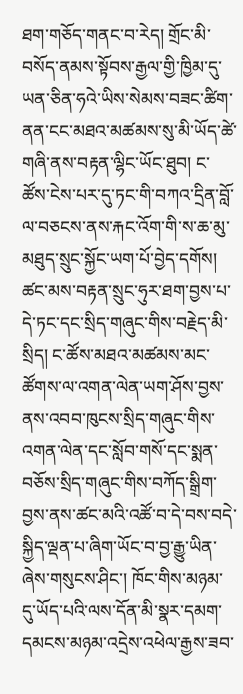ཐག་གཅོད་གནང་བ་རེད། གྲོང་མི་བསོད་ནམས་སྟོབས་རྒྱལ་གྱི་ཁྱིམ་དུ་ཡན་ཅིན་ཧའེ་ཡིས་སེམས་བཟང་ཚིག་ནན་ངང་མཐའ་མཚམས་སུ་མི་ཡོད་ཚེ་གཞི་ནས་བརྟན་ལྷིང་ཡོང་ཐུབ། ང་ཚོས་ངེས་པར་དུ་ཏང་གི་བཀའ་དྲིན་བློ་ལ་བཅངས་ནས་རྐང་འོག་གི་ས་ཆ་མུ་མཐུད་སྲུང་སྐྱོང་ཡག་པོ་བྱེད་དགོས། ཚང་མས་བརྟན་སྲུང་ཧུར་ཐག་བྱས་པ་དེ་ཏང་དང་སྲིད་གཞུང་གིས་བརྗེད་མི་སྲིད། ང་ཚོས་མཐའ་མཚམས་མང་ཚོགས་ལ་འགན་ལེན་ཡག་ཤོས་བྱས་ནས་འབབ་ཁུངས་སྲིད་གཞུང་གིས་འགན་ལེན་དང་སློབ་གསོ་དང་སྨན་བཅོས་སྲིད་གཞུང་གིས་བཀོད་སྒྲིག་བྱས་ནས་ཚང་མའི་འཚོ་བ་དེ་བས་བདེ་སྐྱིད་ལྡན་པ་ཞིག་ཡོང་བ་བྱ་རྒྱུ་ཡིན་ཞེས་གསུངས་ཤིང་། ཁོང་གིས་མཉམ་དུ་ཡོད་པའི་ལས་དོན་མི་སྣར་དམག་དམངས་མཉམ་འདྲེས་འཕེལ་རྒྱས་ཟབ་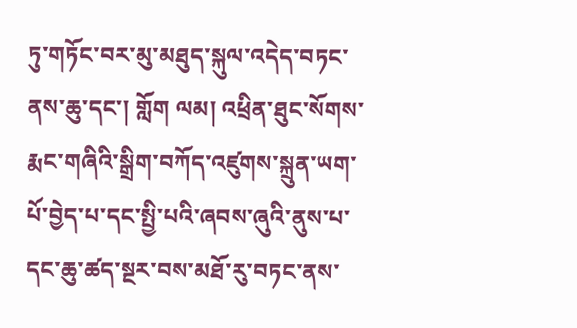ཏུ་གཏོང་བར་མུ་མཐུད་སྐུལ་འདེད་བཏང་ནས་ཆུ་དང་། གློག ལམ། འཕྲིན་ཐུང་སོགས་རྨང་གཞིའི་སྒྲིག་བཀོད་འཛུགས་སྐྲུན་ཡག་པོ་བྱེད་པ་དང་སྤྱི་པའི་ཞབས་ཞུའི་ནུས་པ་དང་ཆུ་ཚད་སྔར་བས་མཐོ་རུ་བཏང་ནས་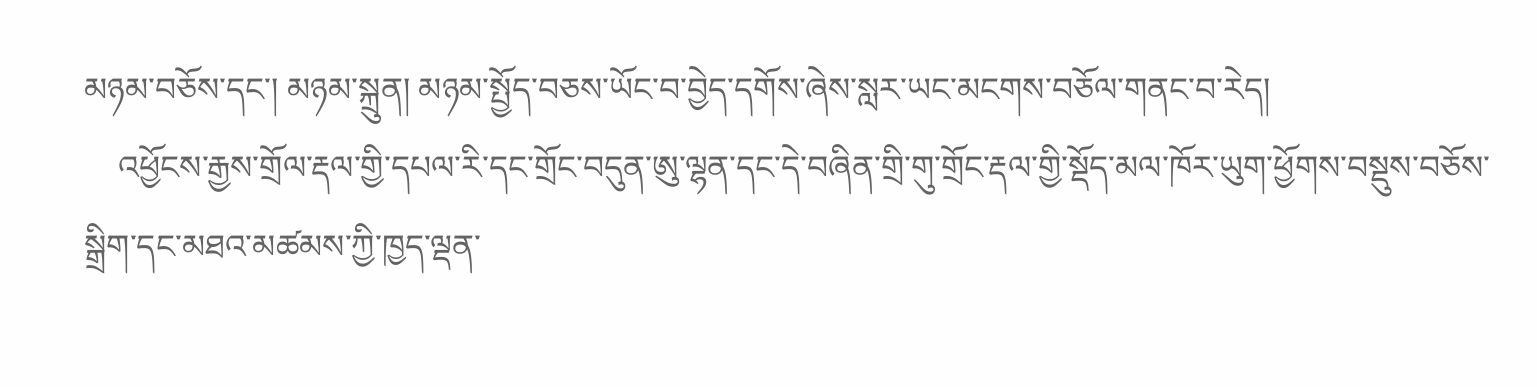མཉམ་བཅོས་དང་། མཉམ་སྐྲུན། མཉམ་སྤྱོད་བཅས་ཡོང་བ་བྱེད་དགོས་ཞེས་སླར་ཡང་མངགས་བཅོལ་གནང་བ་རེད།
    འཕྱོངས་རྒྱས་གྲོལ་རྡལ་གྱི་དཔལ་རི་དང་གྲོང་བདུན་ཨུ་ལྷན་དང་དེ་བཞིན་གྲི་གུ་གྲོང་རྡལ་གྱི་སྡོད་མལ་ཁོར་ཡུག་ཕྱོགས་བསྡུས་བཅོས་སྒྲིག་དང་མཐའ་མཚམས་ཀྱི་ཁྱད་ལྡན་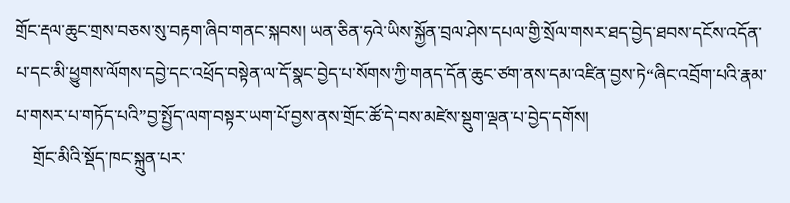གྲོང་རྡལ་ཆུང་གྲས་བཅས་སུ་བརྟག་ཞིབ་གནང་སྐབས། ཡན་ཅིན་ཧའེ་ཡིས་སྐྱོན་བྲལ་ཤེས་དཔལ་གྱི་སྲོལ་གསར་ཐད་བྱེད་ཐབས་དངོས་འདོན་པ་དང་མི་ཕྱུགས་ལོགས་དབྱེ་དང་འཕྲོད་བསྟེན་ལ་དོ་སྣང་བྱེད་པ་སོགས་ཀྱི་གནད་དོན་ཆུང་ཙག་ནས་དམ་འཛིན་བྱས་ཏེ“ཞིང་འབྲོག་པའི་རྣམ་པ་གསར་པ་གཏོད་པའི”བྱ་སྤྱོད་ལག་བསྟར་ཡག་པོ་བྱས་ནས་གྲོང་ཚོ་དེ་བས་མཛེས་སྡུག་ལྡན་པ་བྱེད་དགོས།
    གྲོང་མིའི་སྡོད་ཁང་སྐྲུན་པར་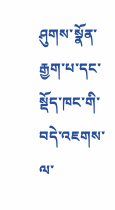ཤུགས་སྣོན་རྒྱག་པ་དང་སྡོད་ཁང་གི་བདེ་འཇགས་ལ་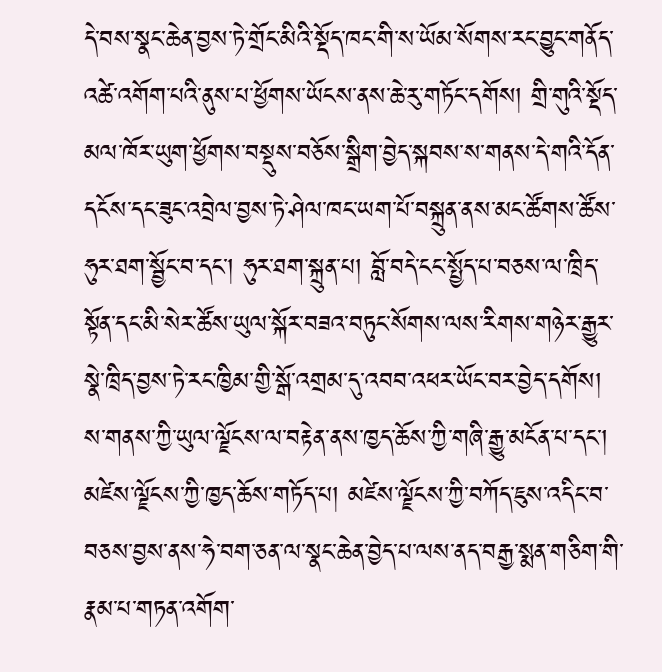དེ་བས་སྣང་ཆེན་བྱས་ཏེ་གྲོང་མིའི་སྡོད་ཁང་གི་ས་ཡོམ་སོགས་རང་བྱུང་གནོད་འཚེ་འགོག་པའི་ནུས་པ་ཕྱོགས་ཡོངས་ནས་ཆེ་རུ་གཏོང་དགོས། གྲི་གུའི་སྡོད་མལ་ཁོར་ཡུག་ཕྱོགས་བསྡུས་བཅོས་སྒྲིག་བྱེད་སྐབས་ས་གནས་དེ་གའི་དོན་དངོས་དང་ཟུང་འབྲེལ་བྱས་ཏེ་ཤེལ་ཁང་ཡག་པོ་བསྐྲུན་ནས་མང་ཚོགས་ཚོས་ཧུར་ཐག་སྦྱོང་བ་དང་། ཧུར་ཐག་སྐྲུན་པ། བློ་བདེ་ངང་སྤྱོད་པ་བཅས་ལ་ཁྲིད་སྟོན་དང་མི་སེར་ཚོས་ཡུལ་སྐོར་བཟའ་བཏུང་སོགས་ལས་རིགས་གཉེར་རྒྱུར་སྣེ་ཁྲིད་བྱས་ཏེ་རང་ཁྱིམ་གྱི་སྒོ་འགྲམ་དུ་འབབ་འཕར་ཡོང་བར་བྱེད་དགོས། ས་གནས་ཀྱི་ཡུལ་ལྗོངས་ལ་བརྟེན་ནས་ཁྱད་ཆོས་ཀྱི་གཞི་རྒྱུ་མངོན་པ་དང་། མཛེས་ལྗོངས་ཀྱི་ཁྱད་ཆོས་གཏོད་པ། མཛེས་ལྗོངས་ཀྱི་བཀོད་ཇུས་འདིང་བ་བཅས་བྱས་ནས་ཧེ་བག་ཅན་ལ་སྣང་ཆེན་བྱེད་པ་ལས་ནད་བརྒྱ་སྨན་གཅིག་གི་རྣམ་པ་གཏན་འགོག་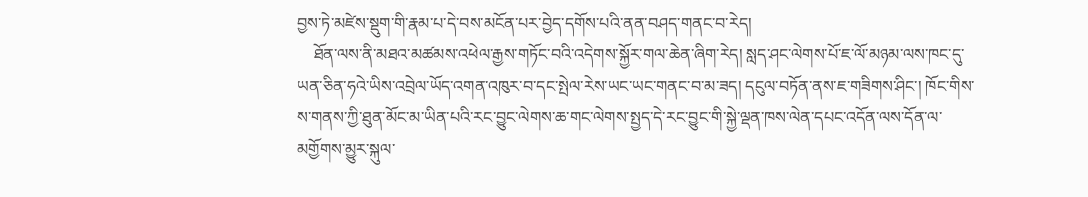བྱས་ཏེ་མཛེས་སྡུག་གི་རྣམ་པ་དེ་བས་མངོན་པར་བྱེད་དགོས་པའི་ནན་བཤད་གནང་བ་རེད།
    ཐོན་ལས་ནི་མཐའ་མཚམས་འཕེལ་རྒྱས་གཏོང་བའི་འདེགས་སྐྱོར་གལ་ཆེན་ཞིག་རེད། སླད་ཤང་ལེགས་པོ་ཇ་ལོ་མཉམ་ལས་ཁང་དུ་ཡན་ཅིན་ཧའེ་ཡིས་འབྲེལ་ཡོད་འགན་འཁུར་བ་དང་སྤེལ་རེས་ཡང་ཡང་གནང་བ་མ་ཟད། དངུལ་བཏོན་ནས་ཇ་གཟིགས་ཤིང་། ཁོང་གིས་ས་གནས་ཀྱི་ཐུན་མོང་མ་ཡིན་པའི་རང་བྱུང་ལེགས་ཆ་གང་ལེགས་སྤྱད་དེ་རང་བྱུང་གི་སྐྱེ་ལྡན་ཁས་ལེན་དཔང་འདོན་ལས་དོན་ལ་མགྱོགས་མྱུར་སྐུལ་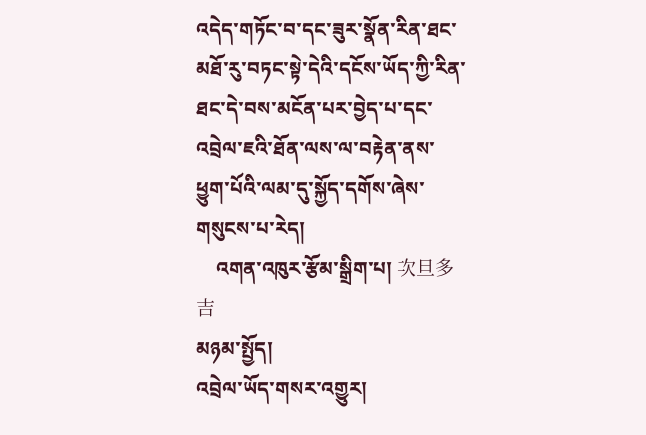འདེད་གཏོང་བ་དང་ཟུར་སྣོན་རིན་ཐང་མཐོ་རུ་བཏང་སྟེ་དེའི་དངོས་ཡོད་ཀྱི་རིན་ཐང་དེ་བས་མངོན་པར་བྱེད་པ་དང་འབྲེལ་ཇའི་ཐོན་ལས་ལ་བརྟེན་ནས་ཕྱུག་པོའི་ལམ་དུ་སྐྱོད་དགོས་ཞེས་གསུངས་པ་རེད།
    འགན་འཁུར་རྩོམ་སྒྲིག་པ། 次旦多吉
མཉམ་སྤྱོད།
འབྲེལ་ཡོད་གསར་འགྱུར།